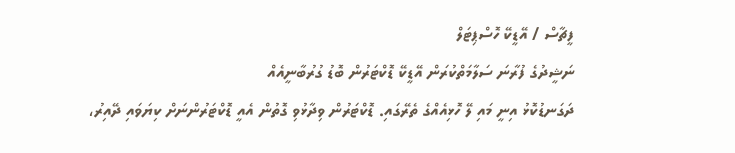ފީޗާސް / އޭޑީކޭ ހޮސްޕިޓަލް
ނަޝީދުގެ ފުރާނަ ސަލާމަތްކުރަން އޭޑީކޭ ޑޮކްޓަރުން ބޮޑު ގުރުބާނީއެއް
ދަގަނޑުކޮޅު އިނީ މައި ލޭ ހޮޅިއެއްގެ ތެރޭގައި. ޑޮކްޓަރުން ވިދާޅުވި ގޮތުން އެއީ ޑޮކްޓަރުންނަށް ކިޔަވައި ދޭއިރު،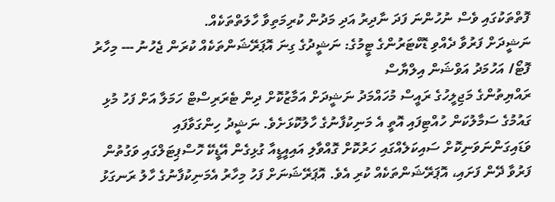ފޮތްތަކުގައި ވެސް ނުހުންނަ ފަދަ ނާދިރު އަދި މަދުން ކުރިމަތިވާ ހާލަތްތަކެއް.
ނަޝީދަށް ފަރުވާ ދެއްވި ޑޮކްޓަރުންގެ ޓީމުގެ: ނަޝީދުގެ ގިނަ އޮޕަރޭޝަންތަކެއް ކުރަން ޖެހުނު --- މިހާރު ފޮޓޯ/ އަހުމަދު އަވްޝަން އިލްޔާސް
ރައްޔިތުންގެ މަޖިލީހުގެ ރައީސް މުހައްމަދު ނަޝީދަށް އަމާޒުކޮށް ދިން ޓެރަރިސްޓް ހަމަލާ އަށް ފަހު މުޅި ގައުމުގެ ސަމާލުކަން ހުއްޓިފައި އޮތީ އެ މަނިކުފާނުގެ ހާލުކޮޅަށެވެ. ނަޝީދު ހިންގަވާފައި ވަޑައިގަންނަވަނިކޮށް ސައިކަލެއްގައި ހަރުކޮށް ގޮއްވާލި އައިއީޑީއާ ގުޅިގެން އޭޑީކޭ ހޮސްޕިޓަލްގައި ވަގުތުން ފަރުވާ ދޭން ފަށައި، އޮޕަރޭޝަންތަކެއް ކުރި އެވެ. އޮޕަރޭޝަނަށް ފަހު މިހާރު އެމަނިކުފާނުގެ ހާލު ރަނގަޅު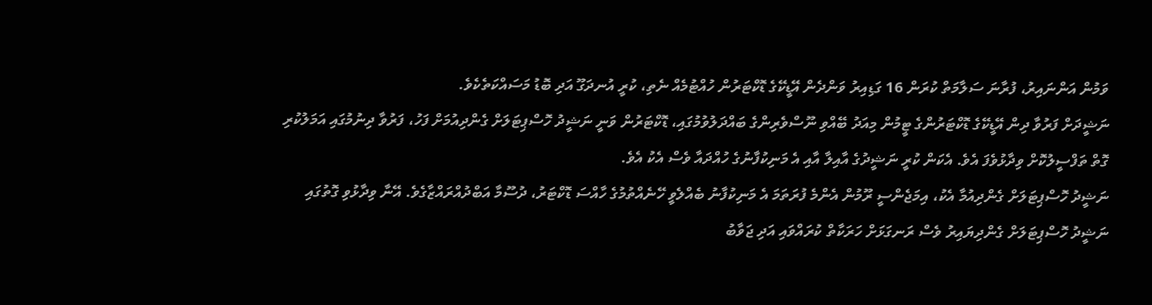ވަމުން އަންނައިރު، ފުރާނަ ސަލާމަތް ކުރަން 16 ގަޑިއިރު ވަންދެން އޭޑީކޭގެ ޑޮކްޓަރުން ހުއްޓުމެއް ނެތި، ކުރީ އުނދަގޫ އަދި ބޮޑު މަސައްކަތެކެވެ.
ނަޝީދަށް ފަރުވާ ދިން އޭޑީކޭގެ ޑޮކްޓަރުންގެ ޓީމުން މިއަދު ބޭއްވި ނޫސްވެރިންގެ ބައްދަލުވުމުގައި، ޑޮކްޓަރުން ވަނީ ނަޝީދު ހޮސްޕިޓަލަށް ގެންދިއުމަށް ފަހު، ފަރުވާ ދިނުމުގައި އަމަލުކުރި ގޮތް ތަފްސީލުކޮށް ވިދާޅުވެފަ އެވެ. އެކަން ކުރީ ނަޝީދުގެ އާއިލާ އާއި އެ މަނިކުފާނުގެ ހުއްދައާ ވެސް އެކު އެވެ.
ނަޝީދު ހޮސްޕިޓަލަށް ގެންދިއުމާ އެކު، އިމަޖެންސީ ރޫމުން އެންމެ ފުރަތަމަ އެ މަނިކުފާނު ބެއްލެވީ ހޭނެއްތުމުގެ ހާއްސަ ޑޮކްޓަރު، ދުސޫމާ އަބްދުއްރައްޒާގެވެ. އޭނާ ވިދާޅުވި ގޮތުގައި ނަޝީދު ހޮސްޕިޓަލަށް ގެންދިޔައިރު ވެސް ރަނގަޅަށް ހަރަކާތް ކުރައްވައި އަދި ޖަވާބު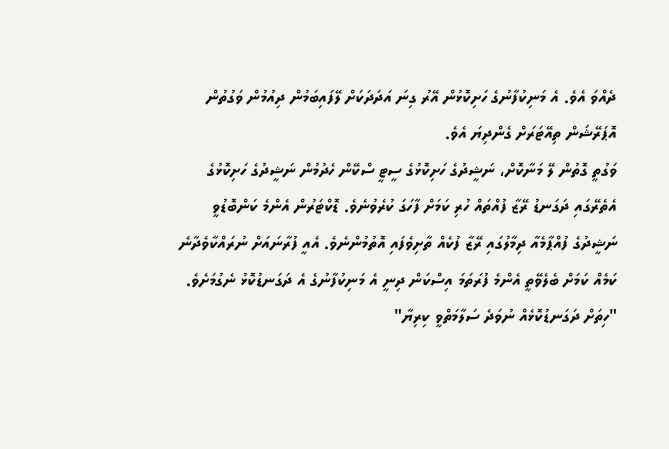ދެއްވަ އެވެ. އެ މަނިކުފާނުގެ ހަށިކޮޅުން އޭރު ގިނަ އަދަދަކަށް ލޭފައިބަމުން ދިއުމުން ވަގުތުން އޮޕަރޭޝަން ތިއޭޓަރަށް ގެންދިޔަ އެވެ.
ވަގުތީ ގޮތުން ލޭ މަނާކޮށް، ނަޝީދުގެ ހަށިކޮޅުގެ ސީޓީ ސްކޭން ހެދުމުން ނަޝީދުގެ ހަށިކޮޅުގެ އެތެރޭގައި ދަގަނޑު ރޭޒާ ފުއްތައް ހުރި ކަމަށް ފާހަގަ ކުރެވުނެވެ. ޑޮކްޓަރުން އެންމެ ކަންބޮޑުވީ ނަޝީދުގެ ފުއްޕާމެއާ ދިމާލުގައި ރޭޒާ ފުކެއް ތާށިވެފައި އޮތުމުންނެވެ. އެއީ ފުރާނައަށް ނުރައްކާވެދާނެ ކަމެއް ކަމަށް ބެލެވޭތީ އެންމެ ފުރަތަމަ އިސްކަން ދިނީ އެ މަނިކުފާނުގެ އެ ދަގަނޑުކޮޅު ނެގުމަށެވެ.
"ހިތަށް ދަގަނޑުކޮޅެއް ނުވަދެ ސަލާމަތްވީ ކިރިޔާ"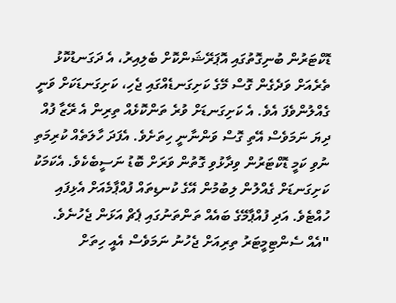ޑޮކްޓަރުން ބުނިގޮތުގައި އޮޕަރޭޝަންކޮށް ބެލިއިރު، އެ ދަގަނޑުކޮޅު ތެރެއަށް ވަދެގެން ގޮސް މޭގެ ކަށިގަނޑެއްގައި ޖެހި، ކަށިގަނޑަކަށް ވަނީ ގެއްލުންވެފަ އެވެ. އެ ކަށިގަނޑަށް ވުރެ ތަންކޮޅެއް ތިރިން އެ ރޭޒާ ފުއް ދިޔަ ނަމަވެސް އޭތި ގޮސް ވަންނާނީ ހިތަށެވެ. އެފަދަ ހާލަތެއް ކުރިމަތި ނުވި ކަމީ ޑޮކްޓަރުން ވިދާޅުވި ގޮތުން ވަރަށް ބޮޑު ނަސީބެކެވެ. އެކަމަކު ކަށިގަނޑަށް ގެއްލުން ލިބުމުން އޭގެ ކުނޑިތައް ފުއްޕާމެއަށް އެޅިފައި ހުއްޓެވެ. އަދި ފުއްޕާމޭގެ ބައެއް ތަންތަނުގައި ޕެޗް އަޅަން ޖެހުނެވެ.
"އެއް ސެންޓިމީޓަރު ތިރިއަށް ޖެހުނު ނަމަވެސް އެއީ ހިތަށް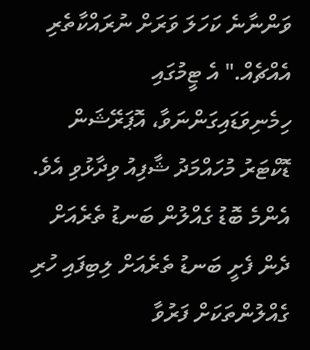ވަންނާނެ ކަހަލަ ވަރަށް ނުރައްކާތެރި އެއްޗެއް." އެ ޓީމުގައި ހިމެނިވަޑައިގަންނަވާ، އޮޕަރޭޝަން ޑޮކްޓަރު މުހައްމަދު ޝާފިއު ވިދާޅުވި އެވެ.
އެންމެ ބޮޑު ގެއްލުން ބަނޑު ތެރެއަށް
ދެން ފެށީ ބަނޑު ތެރެއަށް ލިބިފައި ހުރި ގެއްލުންތަކަށް ފަރުވާ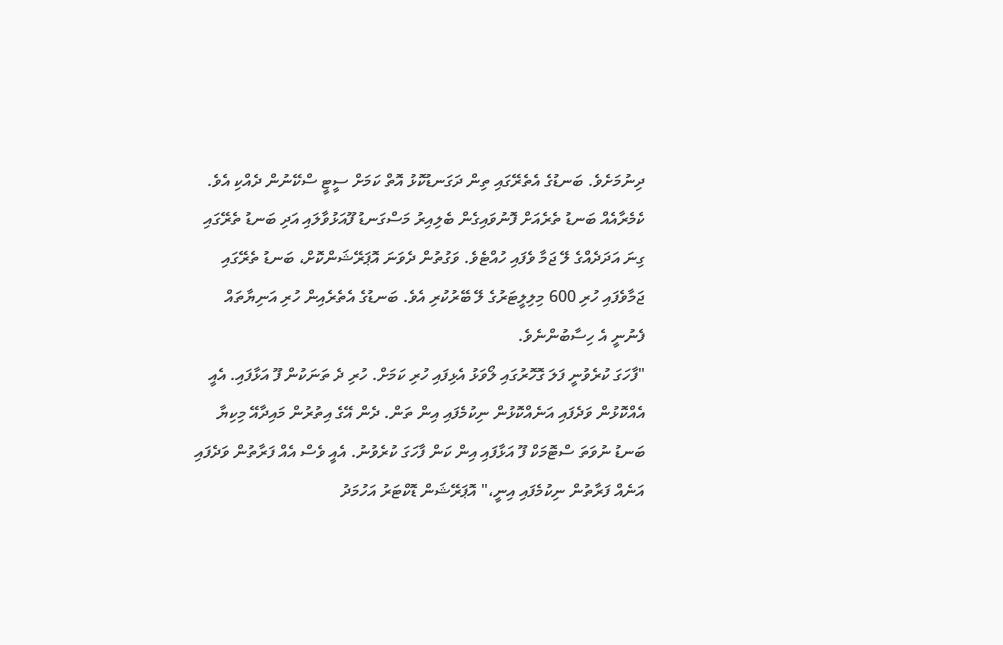ދިނުމަށެވެ. ބަނޑުގެ އެތެރޭގައި ތިން ދަގަނޑުކޮޅު އޮތް ކަމަށް ސީޓީ ސްކޭނުން ދެއްކި އެވެ. ކެމެރާއެއް ބަނޑު ތެރެއަށް ފޮނުވައިގެން ބެލިއިރު މަސްގަނޑު ފޫއަޅުވާލައި އަދި ބަނޑު ތެރޭގައި ގިނަ އަދަދެއްގެ ލޭ ޖަމާ ވެފައި ހުއްޓެވެ. ވަގުތުން ދެވަނަ އޮޕަރޭޝަންކޮށް، ބަނޑު ތެރޭގައި ޖަމާވެފައި ހުރި 600 މިލިލީޓަރުގެ ލޭ ބޭރުކުރި އެވެ. ބަނޑުގެ އެތެރެއިން ހުރި އަނިޔާތައް ފެނުނީ އެ ހިސާބުންނެވެ.
"ފާހަގަ ކުރެވުނީ ފަލަ ގޮހޮރުގައި ލޯވަޅު އެޅިފައި ހުރި ކަމަށް. ހުރި ދެ ތަނަކުން ފޫ އަޅާފައި. އެއީ އެއްކޮޅުން ވަދެފައި އަނެއްކޮޅުން ނިކުމެފައި އިން ތަން. ދެން އޭގެ އިތުރުން މައިދާއޭ މިކިޔާ ބަނޑު ނުވަތަ ސްޓޮމަކް ފޫ އަޅާފައި އިން ކަން ފާހަގަ ކުރެވުނު. އެއީ ވެސް އެއް ފަރާތުން ވަދެފައި އަނެއް ފަރާތުން ނިކުމެފައި އިނީ،" އޮޕަރޭޝަން ޑޮކްޓަރު އަހުމަދު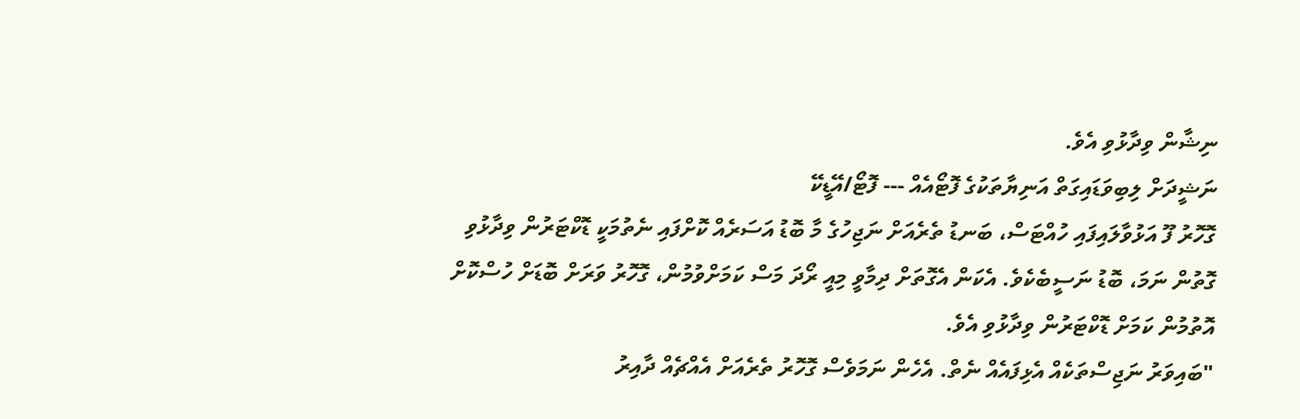ނިޝާން ވިދާޅުވި އެވެ.
ނަޝީދަށް ލިބިވަޑައިގަތް އަނިޔާތަކުގެ ފޮޓޯއެއް --- ފޮޓޯ/އޭޑީކޭ
ގޮހޮރު ފޫ އަޅުވާލައިފައި ހުއްޓަސް، ބަނޑު ތެރެއަށް ނަޖިހުގެ މާ ބޮޑު އަސަރެއް ކޮށްފައި ނެތުމަކީ ޑޮކްޓަރުން ވިދާޅުވި ގޮތުން ނަމަ، ބޮޑު ނަސީބެކެވެ. އެކަން އެގޮތަށް ދިމާވީ މިއީ ރޯދަ މަސް ކަމަށްވުމުން، ގޮހޮރު ވަރަށް ބޮޑަށް ހުސްކޮށް އޮތުމުން ކަމަށް ޑޮކްޓަރުން ވިދާޅުވި އެވެ.
"ބައިވަރު ނަޖިސްތަކެއް އެޅިފައެއް ނެތް. އެހެން ނަމަވެސް ގޮހޮރު ތެރެއަށް އެއްޗެއް ދާއިރު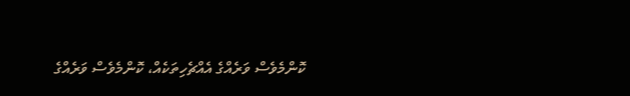ކޮންމެވެސް ވަރެއްގެ އެއްޗެހިތަކެއް، ކޮންމެވެސް ވަރެއްގެ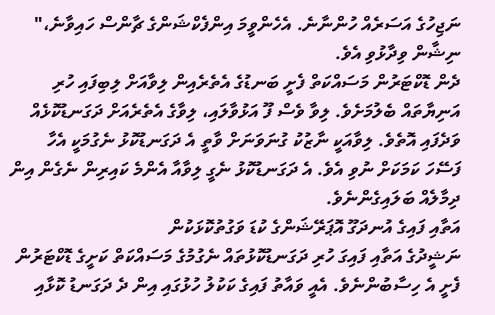ނަޖިހުގެ އަސަރެއް ހުންނާނެ. އެހެންވީމަ އިންފެކްޝަންގެ ޗާންސް ހައިވާނެ،" ނިޝާން ވިދާޅުވި އެވެ.
ދެން ޑޮކްޓަރުން މަސައްކަތް ފެށީ ބަނޑުގެ އެތެރެއިން ލިވާއަށް ލިބިފައި ހުރި އަނިޔާތައް ބެލުމަށެވެ. ލިވާ ވެސް ފޫ އަޅުވާލައި، ލިވާގެ އެތެރެއަށް ދަގަނޑުކޮޅެއް ވަދެފައި އޮތެވެ. ލިވާއަކީ ނާޒުކު ގުނަވަނަށް ވާތީ އެ ދަގަނޑުކޮޅު ނެގުމަކީ އެހާ ފަސޭހަ ކަމަކަށް ނުވި އެވެ. އެ ދަގަނޑުކޮޅު ނެގީ ލިވާއާ އެންމެ ކައިރިން ނެގެން އިން ދިމާލެއް ބަލައިގެންނެވެ.
އަތާއި ފައިގެ އުނދަގޫ އޮޕަރޭޝަންގެ ކުޑަ ވަގުތުކޮޅަކުން
ނަޝީދުގެ އަތާއި ފައިގަ ހުރި ދަގަނޑުކޮޅުތައް ނެގުމުގެ މަސައްކަތް ކަށީގެ ޑޮކްޓަރުން ފެށީ އެ ހިސާބުންނެވެ. އެއީ ވައާތު ފައިގެ ކަކުލު ހުޅުގައި އިން ދެ ދަގަނޑު ކޮޅާއި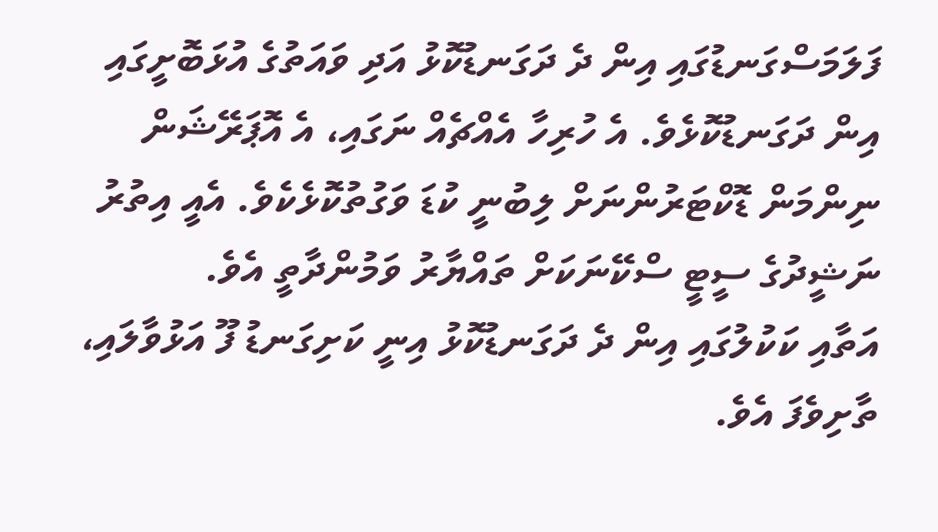ފަލަމަސްގަނޑުގައި އިން ދެ ދަގަނޑުކޮޅު އަދި ވައަތުގެ އުޅަބޮށީގައި އިން ދަގަނޑުކޮޅެވެ. އެ ހުރިހާ އެއްޗެއް ނަގައި، އެ އޮޕަރޭޝަން ނިންމަން ޑޮކްޓަރުންނަށް ލިބުނީ ކުޑަ ވަގުތުކޮޅެކެވެ. އެއީ އިތުރު ނަޝީދުގެ ސީޓީ ސްކޭނަކަށް ތައްޔާރު ވަމުންދާތީ އެވެ.
އަތާއި ކަކުލުގައި އިން ދެ ދަގަނޑުކޮޅު އިނީ ކަށިގަނޑު ފޫ އަޅުވާލައި، ތާށިވެފަ އެވެ.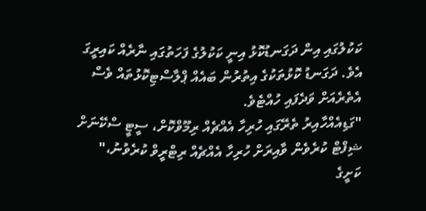ކަކުލުގައި އިން ދަގަނޑުކޮޅު އިނީ ކަކުލުގެ ފަހަތުގައި ނާރެއް ކައިރީގަ އެވެ. ދަގަނޑު ކޮޅުތަކުގެ އިތުރުން ބައެއް ޕްލާސްޓިކޮޅުތައް ވެސް އެތެރެއަށް ވަދެފައި ހުއްޓެވެ.
"ގަޑިއެއްހާއިރު ތެރޭގައި ހުރިހާ އެއްޗެއް ރިމޫވްކޮށް، ސީޓީ ސްކޭނަށް ޝިފްޓް ކުރެވެން ވާއިރަށް ހުރިހާ އެއްޗެއް ރިޓްރީވް ކުރެވުނު،" ކަށީގެ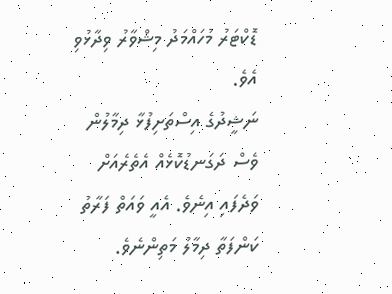ޑޮކްޓަރު މުހައްމަދު މިޝްވާރު ވިދާޅުވި އެވެ.
ނަޝީދުގެ އިސްތަށިފުޅާ ދިމާލުން ވެސް ދަގަނޑުކޮޅެއް އެތެރެއަށް ވަދެފައި އިނެވެ. އެއީ ވައަތް ފަރާތު ކަންފަތާ ދިމާލު މަތިންނެވެ.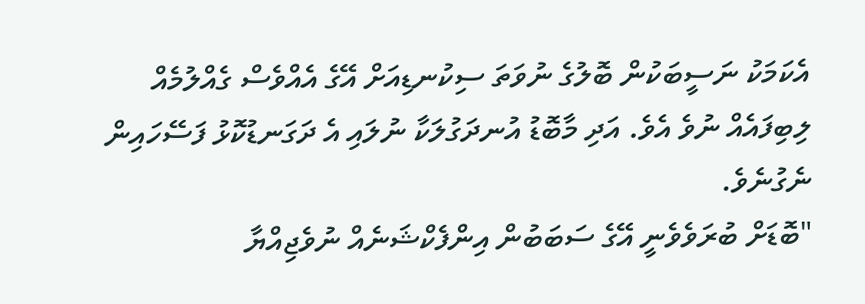އެކަމަކު ނަސީބަކުން ބޮލުގެ ނުވަތަ ސިކުނޑިއަށް އޭގެ އެއްވެސް ގެއްލުމެއް ލިބިފައެއް ނުވެ އެވެ. އަދި މާބޮޑު އުނދަގުލަކާ ނުލައި އެ ދަގަނޑުކޮޅު ފަސޭހައިން ނެގުނެވެ.
"ބޮޑަށް ބުރަވެވެނީ އޭގެ ސަބަބުން އިންފެކްޝަނެއް ނުވެޖިއްޔާ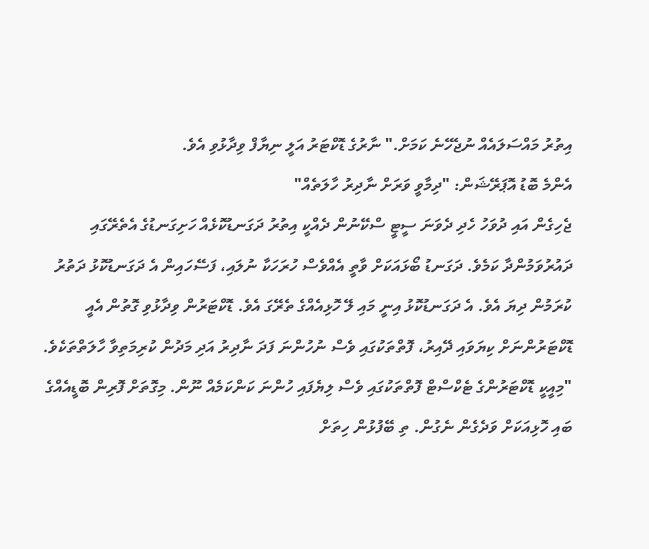އިތުރު މައްސަލައެއް ނުޖެހޭނެ ކަމަށް." ނާރުގެ ޑޮކްޓަރު އަލީ ނިޔާފް ވިދާޅުވި އެވެ.
އެންމެ ބޮޑު އޮޕަރޭޝަން: "ދިމާވީ ވަރަށް ނާދިރު ހާލަތެއް"
ޖެހިގެން އައި ދުވަހު ހެދި ދެވަނަ ސީޓީ ސްކޭނުން ދެއްކީ އިތުރު ދަގަނޑުކޮޅެއް ހަށިގަނޑުގެ އެތެރޭގައި ދައުރުވަމުންދާ ކަމެވެ. ދަގަނޑު ބޯޅައަކަށް ވާތީ އެއްވެސް ހުރަހަކާ ނުލައި، ފަސޭހައިން އެ ދަގަނޑުކޮޅު ދަތުރު ކުރަމުން ދިޔަ އެވެ. އެ ދަގަނޑުކޮޅު އިނީ މައި ލޭ ހޮޅިއެއްގެ ތެރޭގަ އެވެ. ޑޮކްޓަރުން ވިދާޅުވި ގޮތުން އެއީ ޑޮކްޓަރުންނަށް ކިޔަވައި ދޭއިރު، ފޮތްތަކުގައި ވެސް ނުހުންނަ ފަދަ ނާދިރު އަދި މަދުން ކުރިމަތިވާ ހާލަތްތަކެވެ.
"މިއީކީ ޑޮކްޓަރުންގެ ޓެކްސްޓް ފޮތްތަކުގައި ވެސް ލިޔެފައި ހުންނަ ކަންކަމެއް ނޫން. މިގޮތަށް ފޮރިން ބޮޑީއެއްގެ ބައި ހޮޅިއަކަށް ވަދެގެން ނެގުން. ތި ބޭފުޅުން ހިތަށް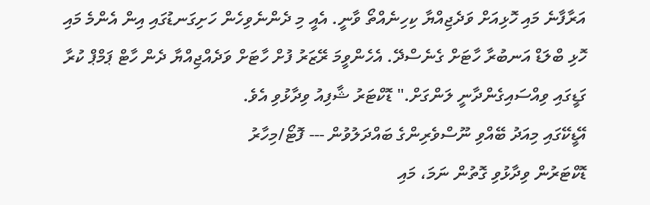އަރާފާނެ މައި ހޮޅިއަށް ވަދެޖިއްޔާ ކިހިނެއްތޯ ވާނީ. އެއީ މި ދެންނެވިހެން ހަށިގަނޑުގައި އިން އެންމެ މައި ހޮޅި ބްލަޑް އަނބުރާ ހާޓަށް ގެނެސްދޭ. އެހެންވީމަ ރޭޒަރު ފުށް ހާޓަށް ވަދެއްޖިއްޔާ ދެން ހާޓް ޕަމްޕް ކުރާ ގަޑީގައި ވިއްސައިގެންދާނީ ލަންގަށް." ޑޮކްޓަރު ޝާފިއު ވިދާޅުވި އެވެ.
އޭޑީކޭގައި މިއަދު ބޭއްވި ނޫސްވެރިންގެ ބައްދަލުވުން --- ފޮޓޯ/މިހާރު
ޑޮކްޓަރުން ވިދާޅުވި ގޮތުން ނަމަ، މައި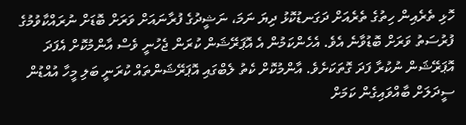ހޮޅި ތެރެއިން ހިތުގެ ތެރެއަށް ދަގަނޑުކޮޅު ދިޔަ ނަމަ، ނަޝީދުގެ ފުރާނައަށް ވަރަށް ބޮޑަށް ނުރައްކާވުމުގެ ފުރުސަތު ވަރަށް ބޮޑުވާނެ އެވެ. އެހެންކަމުން އެ އޮޕަރޭޝަން ކުރަން ޖެހުނީ ވެސް އާންމުކޮށް އެފަދަ އޮޕަރޭޝަން ނުކުރާ ފަދަ ގޮތަކަށެވެ. އާންމުކޮށް ކެތު ލެބްގައި އޮޕަރޭޝަންތައް ކުރަނީ ބަލި މީހާ އުއްޑުން ސީދަލަށް ބާއްވައިގެން ކަމަށް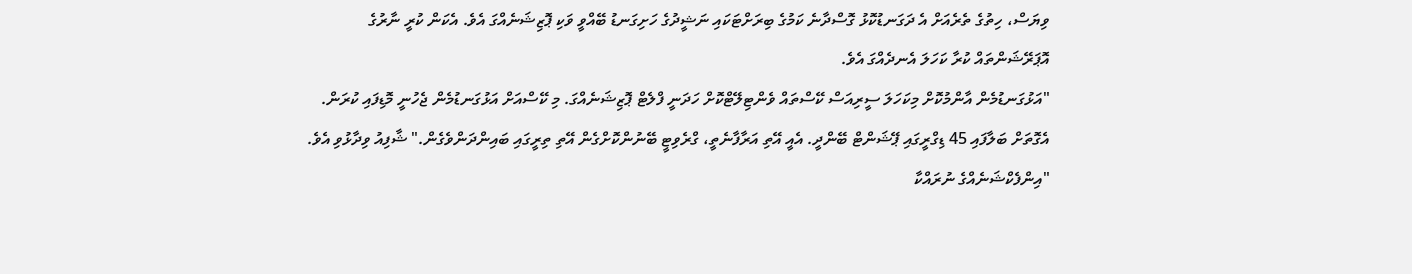ވިޔަސް، ހިތުގެ ތެރެއަށް އެ ދަގަނޑުކޮޅު ގޮސްދާނެ ކަމުގެ ބިރަށްޓަކައި ނަޝީދުގެ ހަށިގަނޑު ބޭއްވީ ވަކި ޕޮޒިޝަނެއްގަ އެވެ. އެކަން ކުރީ ނާރުގެ އޮޕަރޭޝަންތައް ކުރާ ކަހަލަ އެނދެއްގަ އެވެ.
"އަޅުގަނޑުމެން އާންމުކޮށް މިކަހަލަ ސީރިއަސް ކޭސްތައް ވެންޓިލޭޓްކޮށް ހަދަނީ ފްލެޓް ޕޮޒިޝަނެއްގަ. މި ކޭސްއަށް އަޅުގަނޑުމެން ޖެހުނީ މޮޑިފައި ކުރަން. އެގޮތަށް ބަލާފައި 45 ޑިގްރީގައި ޕޭޝަންޓް ބޭންދީ. އެއީ އޭތި އަރާފާނެތީ، ގްރެވިޓީ ބޭނުންކޮށްގެން އޭތި ތިރީގައި ބައިންދަންވެގެން." ޝާފިއު ވިދާޅުވި އެވެ.
"އިންފެކްޝަނެއްގެ ނުރައްކާ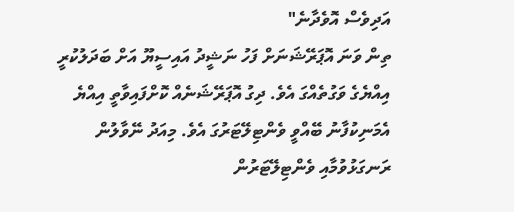އަދިވެސް އޮވެދާނެ"
ތިން ވަނަ އޮޕަރޭޝަނަށް ފަހު ނަޝީދު އައިސީޔޫ އަށް ބަދަލުކުރީ އިއްޔެގެ ވަގުތެއްގަ އެވެ. ދިގު އޮޕަރޭޝަނެއް ކޮށްފައިވާތީ އިއްޔެ އެމަނިކުފާނު ބޭއްވީ ވެންޓިލޭޓަރުގަ އެވެ. މިއަދު ނޭވާލުން ރަނގަޅުވުމާއި ވެންޓިލޭޓަރުން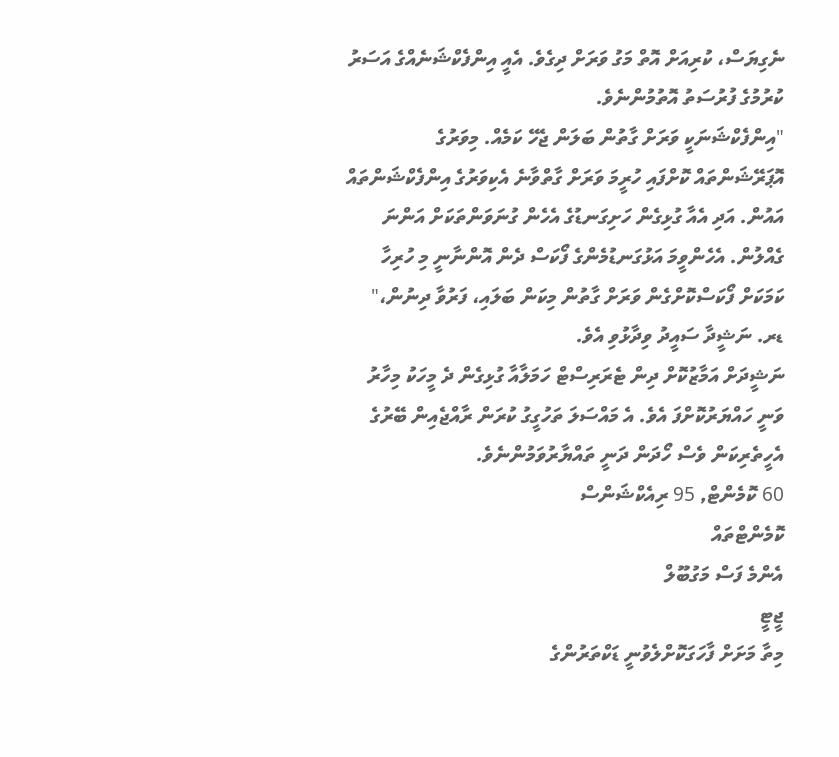ނެގިޔަސް، ކުރިއަށް އޮތް މަގު ވަރަށް ދިގެވެ. އެއީ އިންފެކްޝަނެއްގެ އަސަރު ކުރުމުގެ ފުރުސަތު އޮތުމުންނެވެ.
"އިންފެކްޝަނަކީ ވަރަށް ގާތުން ބަލަން ޖެހޭ ކަމެއް. މިވަރުގެ އޮޕަރޭޝަންތައް ކޮށްފައި ހުރީމަ ވަރަށް ގާތްވާނެ އެކިވަރުގެ އިންފެކްޝަންތައް އައުން. އަދި އެއާ ގުޅިގެން ހަށިގަނޑުގެ އެހެން ގުނަވަންތަކަށް އަންނަ ގެއްލުން. އެހެންވީމަ އަޅުގަނޑުމެންގެ ފޯކަސް ދެން އޮންނާނީ މި ހުރިހާ ކަމަކަށް ފޯކަސްކޮށްގެން ވަރަށް ގާތުން މިކަން ބަލައި، ފަރުވާ ދިނުން،" ޑރ. ނަޝީދާ ސައީދު ވިދާޅުވި އެވެ.
ނަޝީދަށް އަމާޒުކޮށް ދިން ޓެރަރިސްޓް ހަމަލާއާ ގުޅިގެން ދެ މީހަކު މިހާރު ވަނީ ހައްޔަރުކޮށްފަ އެވެ. އެ މައްސަލަ ތަހުގީގު ކުރަން ރާއްޖެއިން ބޭރުގެ އެހީތެރިކަން ވެސް ހޯދަން ދަނީ ތައްޔާރުވަމުންނެވެ.
60 ކޮމެންޓް, 95 ރިއެކްޝަންސް
ކޮމެންޓްތައް
އެންމެ ފަސް މަގުބޫލް
ޖީޓީ
މިތާ މަށަށް ފާހަގަކޮށްލެވުނީ ޑަކްތަރުންގެ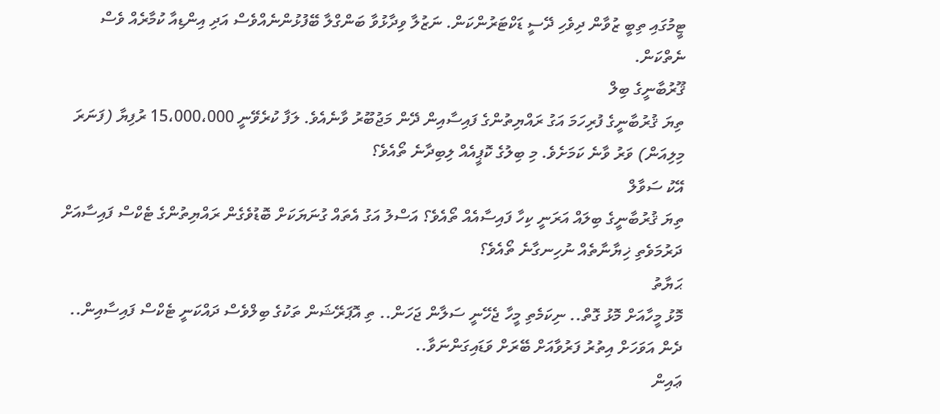ޓީމުގައި ތިބީ ޒުވާން ދިވެހި ދޭސީ ޑަކްޓަރުންކަން. ނަޒުލާ ވިދާޅުވާ ބަންގްލާ ބޭފުޅުންނެއްވެސް އަދި އިންޑިއާ ކުމާރެއް ވެސް ނެތްކަން.
ޤޫރުބާނީގެ ބިލް
ތިޔަ ޤުރުބާނީގެ ފުރިހަމަ އަގު ރައްޔިތުންގެ ފައިސާއިން ދޭން މަޖުބޫރު ވާނެއެވެ. ލަފާ ކުރެވޭނީ 15،000،000 ރުފިޔާ (ފަނަރަ މިލިއަން) ވަރު ވާނެ ކަމަށެވެ. މި ބިލުގެ ކޮޕީއެއް ލިބިދާނެ ތޯއެވެ؟
އޭކު ސަވާލް
ތިޔަ ޤުރުބާނީގެ ބިލައް އަރަނީ ކިހާ ފައިސާއެއް ތޯއެވެ؟ އަސްލު އަގު އެތައް ގުނަޔަކަށް ބޮޑުވެގެން ރައްޔިތުންގެ ޓެކްސް ފައިސާއަށް ދަރުމަވެތި ޚިޔާނާތެއް ނުހިނގާނެ ތޯއެވެ؟
ޙަޔާތު
މޮޅު މީހާއަށް މޮޅު ގޮތް.. ނިކަމެތި މީހާ ޖެހޭނީ ސަލާން ޖަހަން.. ތި އޮޕަރޭޝަން ތަކުގެ ބިލްވެސް ދައްކަނީ ޓެކްސް ފައިސާއިން.. ދެން އަވަހަށް އިތުރު ފަރުވާއަށް ބޭރަށް ވަޑައިގަންނަވާ..
ޢައިން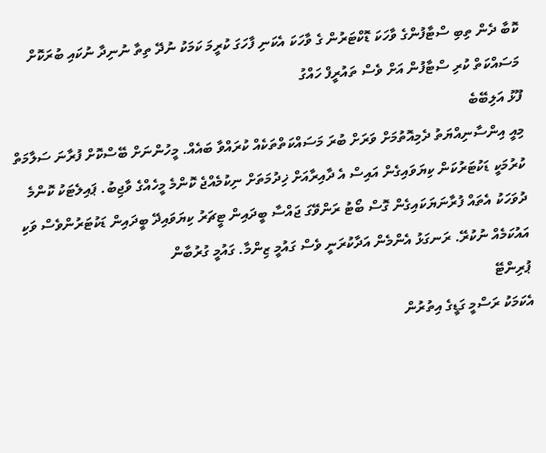ކޮބާ ދެން ތިބި ސްޓާފުންގެ ވާހަކަ ޑޮކްޓަރުން ގެ ވާހަކަ އެކަނި ފާހަގަ ކުރީމަ ކަމަކު ނުދޭ ތިތާ ނުނިދާ ނުކައި ބުރަކޮށް މަސައްކަތް ކުރި ސްޓާފުން އަށް ވެސް ތައުރީފް ހައްގު
ފޫޅު އަލިބޭބެ
މިއީ އިންސާނިއްޔަތު ދެމިއޮތުމަށް ވަރަށް ބުރަ މަސައްކަތްތަކެއް ކުރައްވާ ބައެއް. މީހުންނަށް ބޭސްކޮށް ފުރާނަ ސަލާމަތް ކުރުމަކީ ޑަކުޓަރުކަން ކިޔަވައިގެން އައިސް އެ ދާއިރާއަށް ޚިދުމަތަށް ނިކުމެއްޖެ ކޮންމެ މީހެއްގެ ވާޖިބު. ޕައިލެޓަކު ކޮންމެ ދުވަހަކު އެތައް ފުރާނަޔަކައިގެން ގޮސް ބޯޓު ރަންވޭގަ ޖައްސާ ބީދައިން ޓީޗަރު ކިޔަވައިދޭ ބީދައިން ޑަކުޓަރުންވެސް ވަކި އައުކަމެއް ނުކުރޭ. ރަނގަޅު އެންމެން އަދާކުރަނީ ވެސް ގައުމީ ޒިންމާ. ގައުމީ ގުރުބާން
ޕުރިންޓޭ
އެކަމަކު ރަސްމީ ގަޑީގެ އިތުރުން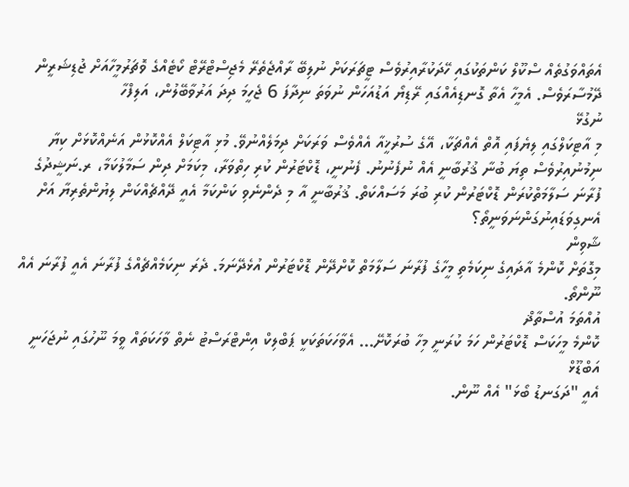އެތައްވަގުތެއް ސްކޫލް ކަންތަކުގައި ހޭދަކުރާއިރުވެސް ޓީޗަރަކަށް ނުލިބޭ ރާއްޖެތެރޭ މެޖިސްޓްރޭޓް ކޯޓެއްގެ ވޮޗަރުމީހާއަށް ޖުޑިޝަރީން ދޭމުސާރަވެސް. އެމީހާ އެތާ ގޮނޑިއެއްގައި ރޭޑިޔޯ އަޑުއަހަން ނުވަތަ ނިދާފަ 6 ޖެހީމަ ދިދަ އަރުވާބޭލުން، އަލިފްހާ
ނުގުޅޭ
މި އާޓިކަލްގައި ލިޔެފައި އޮތް އެއްޗަކާ، އޭގެ ސުރުޚީއާ އެއްވެސް ވަރަކަށް ދިމަލެއްނުވޭ. މުޅި އާޓިކަލް އެއްކޮޅުން އަނެއްކޮޅަށް ކިޔާ ނިމުނުއިރުވެސް ތިޔަ ބުނާ ޤުރުބާނީ އެއް ނުފެނުނު. ފެނުނީ، ޑޮކްޓަރުން ކުރި ހިތްވަރާ، މިކަމަށް ދިން ސަމާލުކަމާ، ރ.ނަޝީދުގެ ފުރާނަ ސަލާމަތްކުރަން ޑޮކްޓަރުން ކުރި ބުރަ މަސައްކަތް. ޤުރުބާނީ އާ މި ދެންނެވި ކަންކަމާ އެއީ ދޭއްޗެއްކަން ލިޔުންތެރިޔާ އަށް އެނގިވަޑައިނުގަންނަވަނީތޯ؟
ޝާވިން
މިގޮތަށް ކޮންމެ އާދައިގެ ނިކަމެތި މީހާގެ ފުރާނަ ސަލާމަތް ކޮށްދޭން ޑޮކްޓަރުން އުޅެދޭނަމަ. ދެރަ ނިކަމެއްޗެއްގެ ފުރާނަ އެއީ ފުރާނަ އެއް ނޫންތޯ.
އުއްތަމަ އުސްތާޛް
ކޮންމެ މީހަކަސް ޑޮކްޓަރުން ހަމަ ކުރަނީ މިހާ ބުރަކޮށޭ... އެވާހަކަތަކަކީ ޕަބްލިކް އިންޓްރަސްޓު ނެތް ވާހަކަތައް ވީމަ ނޫހުގައި ނުޖަހަނީ
އަބްޑޫޅް
އެއީ "ދަގަނޑު ބޯޅަ" އެއް ނޫން.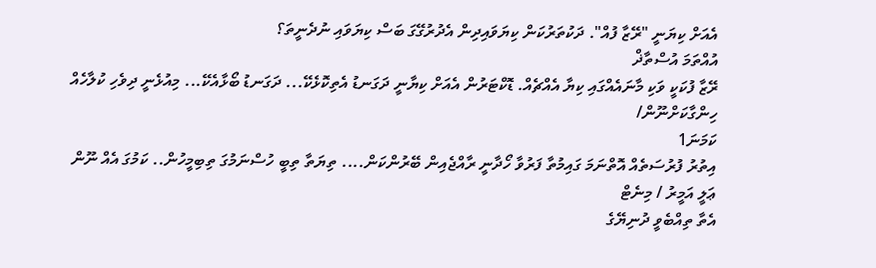އެއަށް ކިޔަނީ "ރޭޒާ ފުއް". ދަކުތަރުކަން ކިޔަވައިދިން އެދުރުގޭގަ ބަސް ކިޔަވައި ނުދެނީތަ؟
އުއްތަމަ އުސްތާޛް
ރޭޒާ ފުކަކީ ވަކި މާނައެއްގައި ކިޔާ އެއްޗެއް. ޑޮކްޓަރުން އެއަށް ކިޔާނީ ދަގަނޑު އެތިކޮޅެކޭ... ދަގަނޑު ބޯޅާއެކޭ... މިއުޅެނީ ދިވެހި ކުލާހެއް ހިންގާކަށްނޫން/
ކަމަނަ1
އިތުރު ފުރުސަތެއް އޮތްނަމަ ގައިމުތާ ފަރުވާ ހޯދާނީ ރާއްޖެއިން ބޭރުންކަން.... ތިޔަތާ ތިބީ ހުސްނަމުގަ ތިބިމީހުން.. ކަމުގަ އެއް ނޫން
ޢަލީ އަމީރު / މިނެޓް
އެތާ ތިއްބެވީ ދުނިޔޭގެ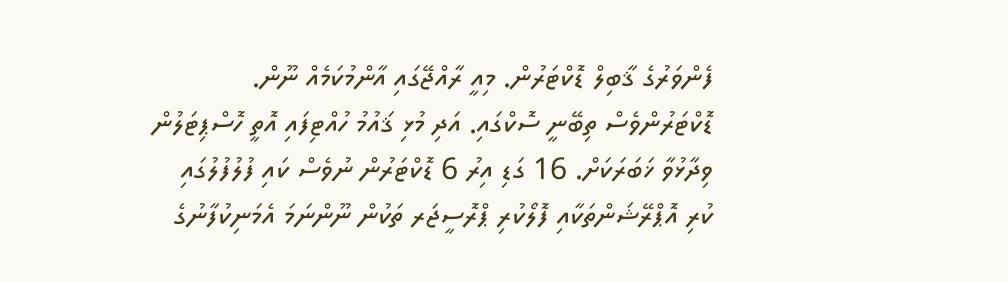ފެންވަރުގެ ޤާބިލް ޑޮކްޓަރުން. މިއީ ރާއްޖޭގައި އާންމުކަމެއް ނޫން. ޑޮކްޓަރުންވެސް ތިބޭނީ ސޮކްގައި. އަދި މުޅި ޤައުމު ހުއްޓިފައި އޮތީ ހޮސްޕިޓަލުން ވިދާޅުވާ ޚަބަރަކަށް. 16 ގަޑި އިރު 6 ޑޮކްޓަރުން ނުވެސް ކައި ފުލުފުލުގައި ކުރި އޮޕްރޭޝަންތަކާއި ފޮލޯކުރި ޕްރޮސީޖަރ ތަކުން ނޫންނަމަ އެމަނިކުފާނުގެ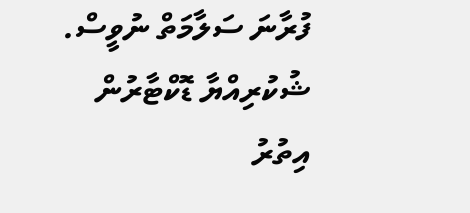ފުރާނަ ސަލާމަތް ނުވީސް. ޝުކުރިއްޔާ ޑޮކްޓާރުން
އިތުރު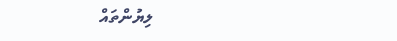ލިޔުންތައް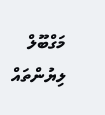މަގްބޫލް ލިޔުންތައް